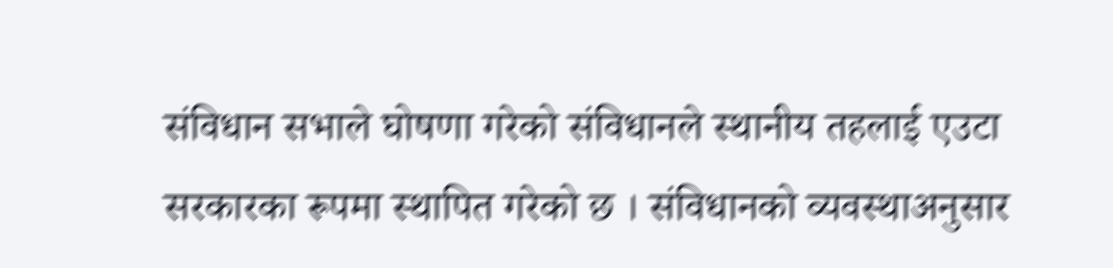संविधान सभाले घोषणा गरेको संविधानले स्थानीय तहलाई एउटा सरकारका रूपमा स्थापित गरेको छ । संविधानको व्यवस्थाअनुसार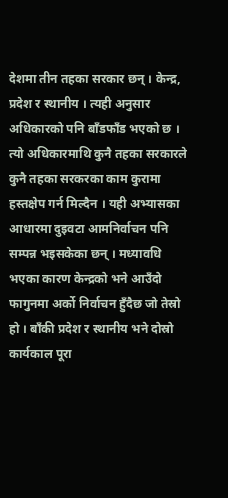देशमा तीन तहका सरकार छन् । केन्द्र, प्रदेश र स्थानीय । त्यही अनुसार अधिकारको पनि बाँडफाँड भएको छ । त्यो अधिकारमाथि कुनै तहका सरकारले कुनै तहका सरकरका काम कुरामा हस्तक्षेप गर्न मिल्दैन । यही अभ्यासका आधारमा दुइवटा आमनिर्वाचन पनि सम्पन्न भइसकेका छन् । मध्यावधि भएका कारण केन्द्रको भने आउँदो फागुनमा अर्को निर्वाचन हुँदैछ जो तेस्रो हो । बाँकी प्रदेश र स्थानीय भने दोस्रो कार्यकाल पूरा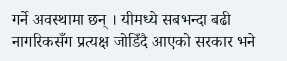गर्ने अवस्थामा छन् । यीमध्ये सबभन्दा बढी नागरिकसँग प्रत्यक्ष जोडिँदै आएको सरकार भने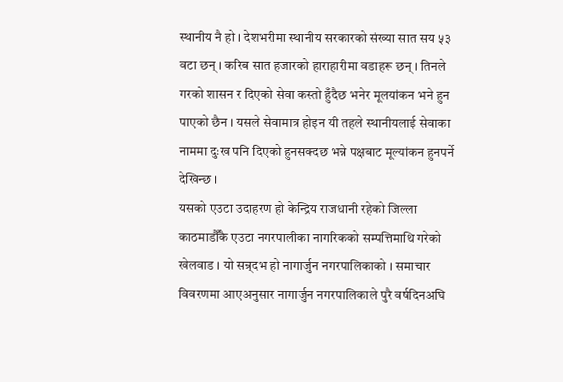स्थानीय नै हो । देशभरीमा स्थानीय सरकारको संख्या सात सय ५३ वटा छन् । करिब सात हजारको हाराहारीमा वडाहरू छन् । तिनले गरको शासन र दिएको सेवा कस्तो हुँदैछ भनेर मूलयांकन भने हुन पाएको छैन । यसले सेवामात्र होइन यी तहले स्थानीयलाई सेवाका नाममा दुःख पनि दिएको हुनसक्दछ भन्ने पक्षबाट मूल्यांकन हुनपर्ने देखिन्छ ।
यसको एउटा उदाहरण हो केन्द्रिय राजधानी रहेको जिल्ला काठमाडौँकै एउटा नगरपालीका नागरिकको सम्पत्तिमाथि गरेको खेलवाड । यो सन्र्दभ हो नागार्जुन नगरपालिकाको । समाचार विवरणमा आएअनुसार नागार्जुन नगरपालिकाले पुरै वर्षदिनअघि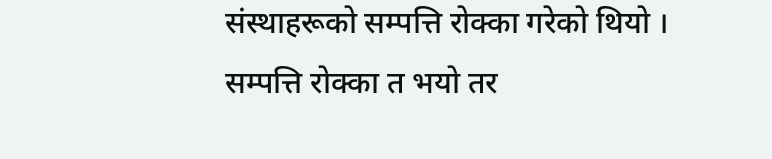संस्थाहरूको सम्पत्ति रोक्का गरेको थियो । सम्पत्ति रोक्का त भयो तर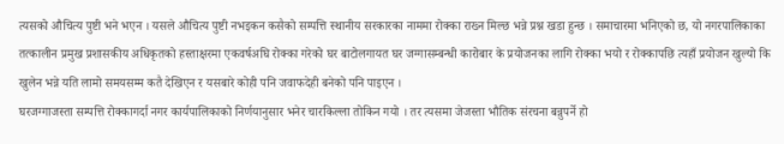त्यसको औचित्य पुष्टी भने भएन । यसले औचित्य पुष्टी नभइकन कसैको सम्पत्ति स्थानीय सरकारका नाममा रोक्का राख्न मिल्छ भन्ने प्रश्न खडा हुन्छ । समाचारमा भनिएको छ, यो नगरपालिकाका तत्कालीन प्रमुख प्रशासकीय अधिकृतको हस्ताक्षरमा एकवर्षअघि रोक्का गरेको घर बाटोलगायत घर जग्गासम्बन्धी कारोबार के प्रयोजनका लागि रोक्का भयो र रोक्कापछि त्यहाँ प्रयोजन खुल्यो कि खुलेन भन्ने यति लामो समयसम्म कतै देखिएन र यसबारे कोही पनि जवाफदेही बनेको पनि पाइएन ।
घरजग्गाजस्ता सम्पत्ति रोक्कागर्दा नगर कार्यपालिकाको निर्णयानुसार भनेर चारकिल्ला तोकिन गयो । तर त्यसमा जेजस्ता भौतिक संरचना बन्नुपर्ने हो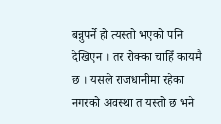बन्नुपर्ने हो त्यस्तो भएको पनि देखिएन । तर रोक्का चाहिँ कायमै छ । यसले राजधानीमा रहेका नगरको अवस्था त यस्तो छ भने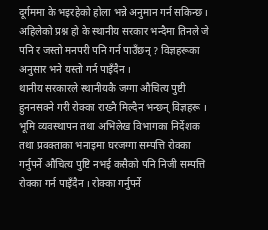दूर्गममा के भइरहेको होला भन्ने अनुमान गर्न सकिन्छ । अहिलेको प्रश्न हो के स्थानीय सरकार भन्दैमा तिनले जे पनि र जस्तो मनपरी पनि गर्न पाउँछन् ? विज्ञहरूका अनुसार भने यस्तो गर्न पाइँदैन ।
थानीय सरकारले स्थानीयकै जग्गा औचित्य पुष्टी हुननसक्ने गरी रोक्का राख्नै मिल्दैन भन्छन् विज्ञहरू । भूमि व्यवस्थापन तथा अभिलेख विभागका निर्देशक तथा प्रवक्ताका भनाइमा घरजग्गा सम्पत्ति रोक्का गर्नुपर्ने औचित्य पुष्टि नभई कसैको पनि निजी सम्पत्ति रोक्का गर्न पाइँदैन । रोक्का गर्नुपर्ने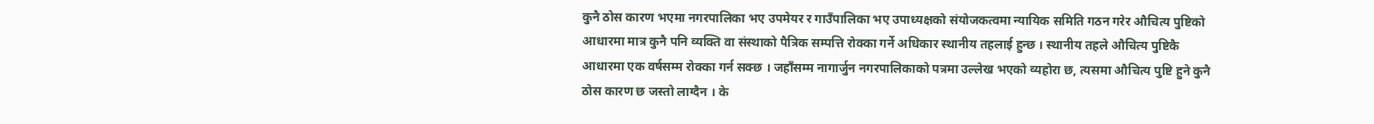कुनै ठोस कारण भएमा नगरपालिका भए उपमेयर र गाउँपालिका भए उपाध्यक्षको संयोजकत्वमा न्यायिक समिति गठन गरेर औचित्य पुष्टिको आधारमा मात्र कुनै पनि व्यक्ति वा संस्थाको पैत्रिक सम्पत्ति रोक्का गर्ने अधिकार स्थानीय तहलाई हुन्छ । स्थानीय तहले औचित्य पुष्टिकै आधारमा एक वर्षसम्म रोक्का गर्न सक्छ । जहाँसम्म नागार्जुन नगरपालिकाको पत्रमा उल्लेख भएको व्यहोरा छ, त्यसमा औचित्य पुष्टि हुने कुनै ठोस कारण छ जस्तो लाग्दैन । के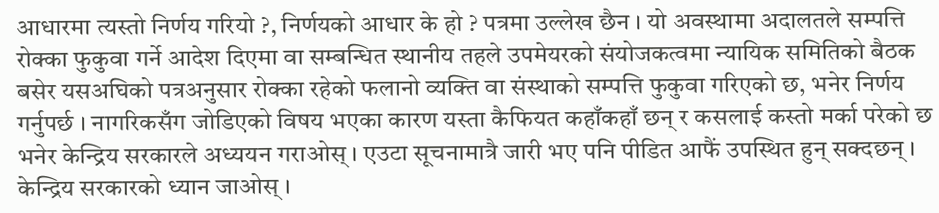आधारमा त्यस्तो निर्णय गरियो ?, निर्णयको आधार के हो ? पत्रमा उल्लेख छैन । यो अवस्थामा अदालतले सम्पत्ति रोक्का फुकुवा गर्ने आदेश दिएमा वा सम्बन्धित स्थानीय तहले उपमेयरको संयोजकत्वमा न्यायिक समितिको बैठक बसेर यसअघिको पत्रअनुसार रोक्का रहेको फलानो व्यक्ति वा संस्थाको सम्पत्ति फुकुवा गरिएको छ, भनेर निर्णय गर्नुपर्छ । नागरिकसँग जोडिएको विषय भएका कारण यस्ता कैफियत कहाँकहाँ छन् र कसलाई कस्तो मर्का परेको छ भनेर केन्द्रिय सरकारले अध्ययन गराओस् । एउटा सूचनामात्रै जारी भए पनि पीडित आफैं उपस्थित हुन् सक्दछन् । केन्द्रिय सरकारको ध्यान जाओस् ।